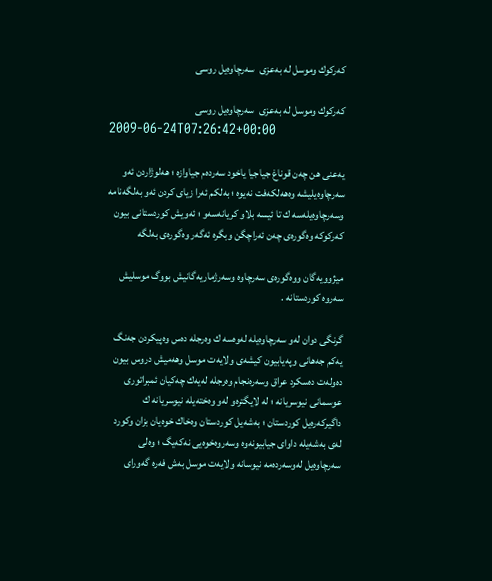كه‌ركوك وموسل له‌ به‌عزی ‌ سه‌رچاوه‌یل روسی

كه‌ركوك وموسل له‌ به‌عزی ‌ سه‌رچاوه‌یل روسی
2009-06-24T07:26:42+00:00

یه‌عنی هن چه‌ن قوناغ جیاجیا یاخود سه‌رده‌م جیاوازه‌ ؛ هه‌لوژاردن ئه‌و سه‌رچاوه‌یلیشه‌ وه‌هه‌لكه‌فت نه‌یوه‌ ؛ به‌لكم ئه‌را زیای كردن ئه‌و به‌لگه‌نامه‌ وسه‌رچاوه‌یله‌سه‌ ك تا ئیسه‌ بلاو كریانه‌سه‌و ؛ ئه‌ویش كوردستانی بیون كه‌ركوكه‌ وه‌گوره‌ی چه‌ن ئه‌راچگن وبگره‌ ئه‌گه‌ر وه‌گوره‌ی به‌لگه‌

میژوویه‌گان ووه‌گوره‌ی سه‌رچاوه‌ وسه‌رژماریه‌گانیش بووگ موسلیش سه‌روه‌ كوردستانه‌ .

گرنگی دوان له‌و سه‌رچاوه‌یله‌ له‌وه‌سه‌ ك وه‌رجله‌ ده‌س وه‌پیكردن جه‌نگ یه‌كم جه‌هانی وپه‌یابیون كیشه‌ی ولایه‌ت موسل وهه‌میش دروس بیون ده‌وله‌ت ده‌سكرد عراق وسه‌ره‌نجام وه‌رجله‌ له‌یه‌ك چه‌كیان ئمبراتوری عوسمانی نیوسریانه‌ ؛ له‌ لایگتره‌و له‌و وه‌خته‌یله‌ نیوسریانه‌ ك داگیركه‌ره‌یل كوردستان ؛ به‌شه‌یل كوردستان وه‌خاك خوه‌یان بزان وكورد له‌ی به‌شه‌یله‌ داوای جیابیونه‌وه‌ وسه‌روه‌خوه‌یی نه‌كه‌یگ ؛ وه‌لی سه‌رچاوه‌یل ‌له‌وسه‌رده‌مه‌ نیوسانه‌ ولایه‌ت موسل به‌ش فه‌ره‌ گه‌ورای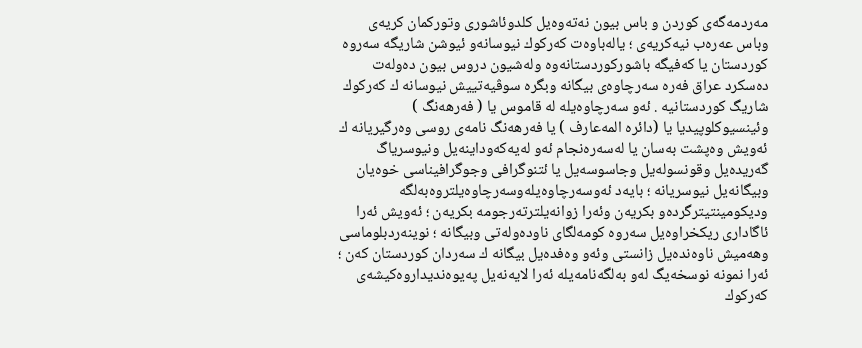مه‌ردمه‌گه‌ی كوردن و باس بیون نه‌ته‌وه‌یل كلدوئاشوری وتوركمان كریه‌ی وباس عه‌ره‌ب نیه‌كریه‌ی ؛ یاله‌باوه‌ت كه‌ركوك نیوسانه‌و ئیوشن شاریگه‌ سه‌روه‌ كوردستان یا كه‌فیگه‌ باشوركوردستانه‌وه‌ وله‌شیون دروس بیون ده‌وله‌ت ده‌سكرد عراق فه‌ره‌ سه‌رچاوه‌ی بیگانه‌ وبگره‌ سوڤیه‌تییش نیوسانه‌ ك كه‌ركوك شاریگ كوردستانیه‌ . ئه‌و سه‌رچاوه‌یله‌ له‌ قاموس یا ( فه‌رهه‌نگ ) وئینسیوكلوپیدیا یا (دائره‌ المه‌عارف ) یا فه‌رهه‌نگ نامه‌ی روسی وه‌رگیریانه‌ ك ئه‌ویش وه‌پشت به‌سان یا له‌سه‌ره‌نجام ئه‌و له‌یه‌كه‌وداینه‌یل ونیوسریاگ گه‌ریده‌یل وقونسوله‌یل وجاسوسه‌یل یا ئتنوگرافی وجوگرافیناسی خوه‌یان وبیگانه‌یل نیوسریانه‌ ؛ بایه‌د ئه‌وسه‌رچاوه‌یله‌وسه‌رچاوه‌یلتروه‌به‌لگه‌ ودیكومینتیترگرده‌و بكریه‌ن وئه‌را زوانه‌یلترته‌رجومه‌ بكریه‌ن ؛ ئه‌ویش ئه‌را ئاگاداری ریكخراوه‌یل سه‌روه‌ كومه‌لگای ناوده‌وله‌تی وبیگانه‌ ؛ نوینه‌ردبلوماسی وهه‌میش ناوه‌نده‌یل زانستی وئه‌و وه‌فده‌یل بیگانه‌ ك سه‌ردان كوردستان كه‌ن ؛ ئه‌را نمونه‌ نوسخه‌یگ له‌و به‌لگه‌نامه‌یله‌ ئه‌را لایه‌نه‌یل په‌یوه‌ندیداروه‌كیشه‌ی كه‌ركوك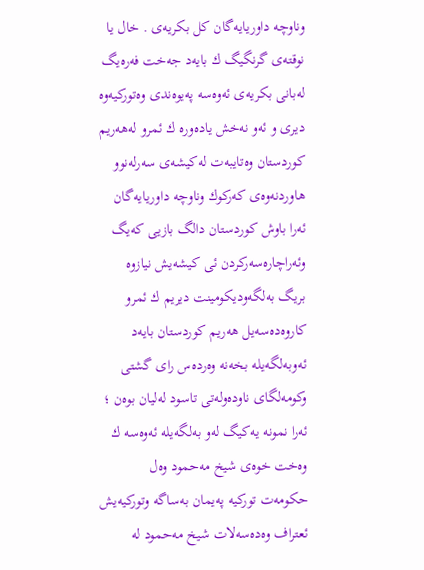وناوچه‌ داوریایه‌گان كل بكریه‌ی . خال یا نوقته‌ی گرنگیگ ك بایه‌د جه‌خت فه‌ره‌یگ له‌بانی بكریه‌ی ئه‌وه‌سه‌ په‌یوه‌ندی وه‌توركیه‌وه‌ دیری و ئه‌و نه‌خش یاده‌وره‌ ك ئمرو له‌هه‌ریم كوردستان وه‌تایبه‌ت له‌كیشه‌ی سه‌رله‌نوو هاوردنه‌وه‌ی كه‌ركوك وناوچه‌ داوریایه‌گان ئه‌را باوش كوردستان دالگ بازیی كه‌یگ وئه‌راچاره‌سه‌ركردن ئی كیشه‌یش نیازوه‌ بریگ به‌لگه‌ودیكومینت دیریم ك ئمرو كاروه‌ده‌سه‌یل هه‌ریم كوردستان بایه‌د ئه‌وبه‌لگه‌یله‌ بخه‌نه‌ وه‌رده‌س رای گشتی وكومه‌لگای ناوده‌وله‌تی تاسود له‌لیان بوه‌ن ؛ ئه‌را نمونه‌ یه‌كیگ له‌و به‌لگه‌یله‌ ئه‌وه‌سه‌ ك وه‌خت خوه‌ی شیخ مه‌حمود وه‌ل حكومه‌ت توركیه‌ په‌یمان به‌ساگه‌ وتوركیه‌یش ئعتراف وه‌ده‌سه‌لات شیخ مه‌حمود له‌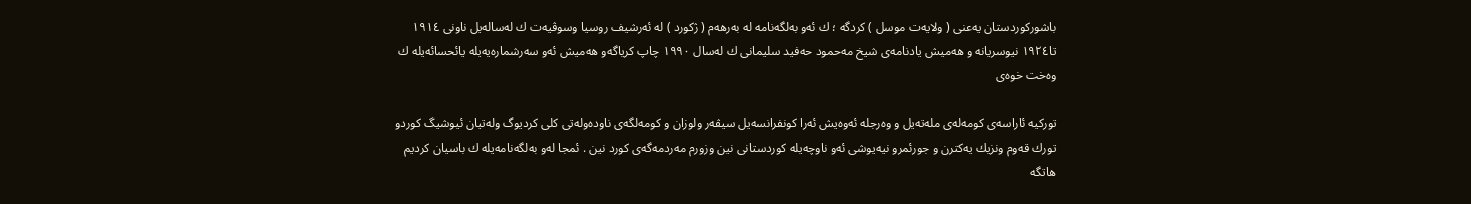باشوركوردستان یه‌عنی ( ولایه‌ت موسل ) كردگه‌ ؛ ك ئه‌و به‌لگه‌نامه‌ له‌ به‌رهه‌م ( ژكورد ) له‌ ئه‌رشیف روسیا وسوڤیه‌ت ك له‌ساله‌یل ناونی ١٩١٤ تا١٩٢٤ نیوسریانه‌ و هه‌میش یادنامه‌ی شیخ مه‌حمود حه‌فید سلیمانی ك له‌سال ١٩٩٠ چاپ كریاگه‌و هه‌میش ئه‌و سه‌رشماره‌یه‌یله‌ یائحسائه‌یله‌ ك وه‌خت خوه‌ی

توركیه‌ ئاراسه‌ی كومه‌له‌ی مله‌ته‌یل و وه‌رجله‌ ئه‌وه‌یش ئه‌را كونفرانسه‌یل سیڤه‌ر ولوزان و كومه‌لگه‌ی ناوده‌وله‌تی كلی كردیوگ وله‌تیان ئیوشیگ كوردو تورك قه‌وم ونزیك یه‌كترن و جورئمرو نیه‌یوشی ئه‌و ناوچه‌یله‌ كوردستانی نین وزورم مه‌ردمه‌گه‌ی كورد نین . ئمجا له‌و به‌لگه‌نامه‌یله‌ ك باسیان كردیم هاتگه‌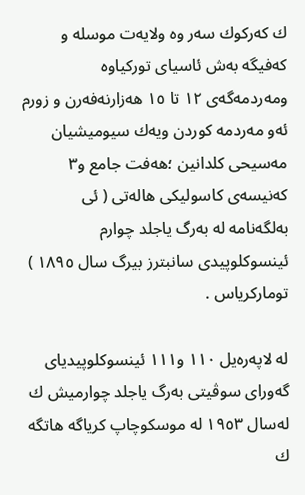ك كه‌ركوك سه‌ر وه‌ ولایه‌ت موسله‌ و كه‌فیگه‌ به‌ش ئاسیای توركیاوه‌ ومه‌ردمه‌گه‌ی ١٢ تا ١٥ هه‌زارنه‌فه‌رن و زورم ئه‌و مه‌ردمه‌ كوردن ویه‌ك سیومیشیان مه‌سیحی كلدانین ؛هه‌فت جامع و٣ كه‌نیسه‌ی كاسولیكی هاله‌تی ( ئی به‌لگه‌نامه‌ له‌ به‌رگ یاجلد چوارم ئینسوكلوپیدی سانبترز بیرگ سال ١٨٩٥ ) توماركریاس .

له‌ لاپه‌ره‌یل ١١٠ و١١١ ئینسوكلوپیدیای گه‌ورای سوڤیتی به‌رگ یاجلد چوارمیش ك له‌سال ١٩٥٣ له‌ موسكوچاپ كریاگه‌ هاتگه‌ ك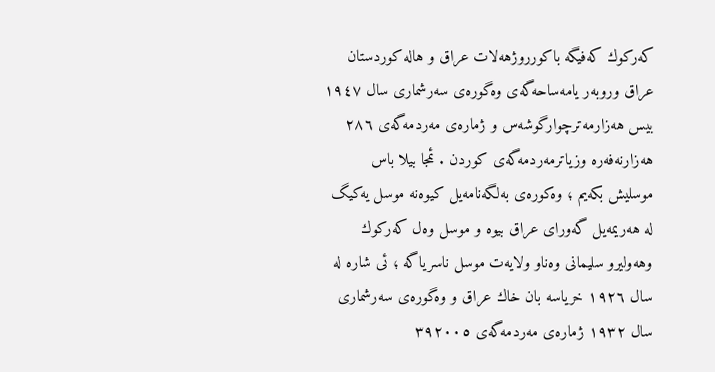كه‌ركوك كه‌فیگه‌ باكورروژهه‌لات عراق و هاله‌ كوردستان عراق وروبه‌ر یامه‌ساحه‌گه‌ی وه‌گوره‌ی سه‌رشماری سال ١٩٤٧ بیس هه‌زارمه‌ترچوارگوشه‌س و ژماره‌ی مه‌ردمه‌گه‌ی ٢٨٦ هه‌زارنه‌فه‌ره‌ وزیاترمه‌ردمه‌گه‌ی كوردن . ئمجا بیلا باس موسلیش بكه‌یم ؛ وه‌كوره‌ی به‌لگه‌نامه‌یل كیوه‌نه‌ موسل یه‌كیگ له‌ هه‌ریمه‌یل گه‌ورای عراق بیوه‌ و موسل وه‌ل كه‌ركوك وهه‌ولیرو سلیمانی وه‌ناو ولایه‌ت موسل ناسریاگه‌ ؛ ئی شاره‌ له‌ سال ١٩٢٦ خریاسه‌ بان خاك عراق و وه‌گوره‌ی سه‌رشماری سال ١٩٣٢ ژماره‌ی مه‌ردمه‌گه‌ی ٣٩٢٠٠٥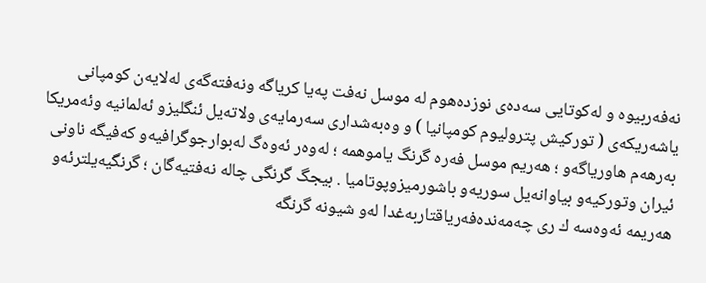نه‌فه‌ربیوه‌ و له‌كوتایی سه‌ده‌ی نوزده‌هوم له‌ موسل نه‌فت په‌یا كریاگه‌ ونه‌فته‌گه‌ی له‌لایه‌ن كومپانی یاشه‌ریكه‌ی ( توركیش پترولیوم كومپانیا ) و وه‌به‌شداری سه‌رمایه‌ی ولاته‌یل ئنگلیزو ئه‌لمانیه‌ وئه‌مریكا به‌رهه‌م هاوریاگه‌و ؛ هه‌ریم موسل فه‌ره‌ گرنگ یاموهمه‌ ؛ له‌وه‌ر ئه‌وه‌گ له‌بوارجوگرافیه‌و كه‌فیگه‌ ناونی ئیران وتوركیه‌و بیاوانه‌یل سوریه‌و باشورمیزوپوتامیا . بیجگ گرنگی چاله‌ نه‌فتیه‌گان ؛ گرنگیه‌یلترئه‌و هه‌ریمه‌ ئه‌وه‌سه‌ ك ری چه‌مه‌نده‌فه‌ریاقتاربه‌غدا له‌و شیونه‌ گرنگه‌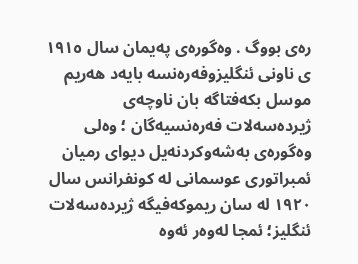ره‌ی بووگ . وه‌گوره‌ی په‌یمان سال ١٩١٥ ی ناونی ئنگلیزوفه‌ره‌نسه‌ بایه‌د هه‌ریم موسل بكه‌فتاگه‌ بان ناوچه‌ی ژیرده‌سه‌لات فه‌ره‌نسیه‌گان ؛ وه‌لی وه‌گوره‌ی به‌شه‌وكردنه‌یل دیوای رمیان ئمبراتوری عوسمانی له‌ كونفرانس سال ١٩٢٠ له‌ سان ریموكه‌فیگه‌ ژیرده‌سه‌لات ئنگلیز؛ ئمجا له‌وه‌ر ئه‌وه‌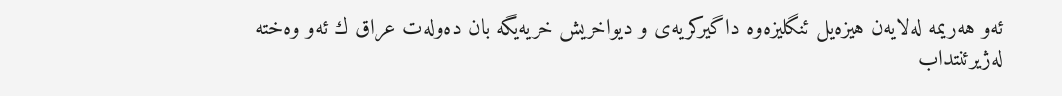ئه‌و هه‌ریمه‌ له‌لایه‌ن هیزه‌یل ئنگلیزه‌وه‌ داگیركریه‌ی و دیواخریش خریه‌یگه‌ بان ده‌وله‌ت عراق ك ئه‌و وه‌خته‌ له‌ژیرئنتداب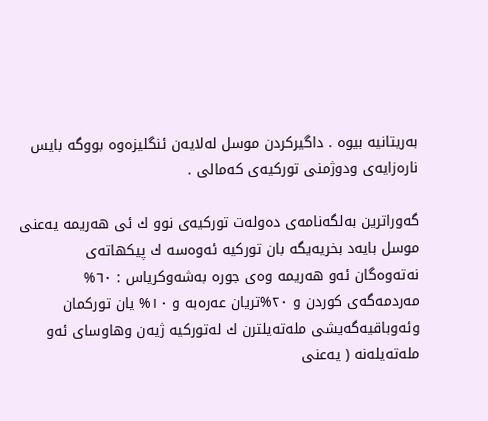به‌ریتانیه‌ بیوه‌ . داگیركردن موسل له‌لایه‌ن ئنگلیزه‌وه‌ بووگه‌ بایس ناره‌زایه‌ی ودوژمنی توركیه‌ی كه‌مالی .

گه‌وراترین به‌لگه‌نامه‌ی ده‌وله‌ت توركیه‌ی نوو ك ئی هه‌ریمه‌ یه‌عنی موسل بایه‌د بخریه‌یگه‌ بان توركیه‌ ئه‌وه‌سه‌ ك پیكهاته‌ی نه‌ته‌وه‌گان ئه‌و هه‌ریمه‌ وه‌ی جوره‌ به‌شه‌وكریاس : ٦٠% مه‌ردمه‌گه‌ی كوردن و ٢٠%تریان عه‌ره‌به‌ و ١٠% یان توركمان وئه‌وباقیه‌گه‌یشی مله‌ته‌یلترن ك له‌توركیه‌ ژیه‌ن وهاوسای ئه‌و مله‌ته‌یله‌نه‌ ( یه‌عنی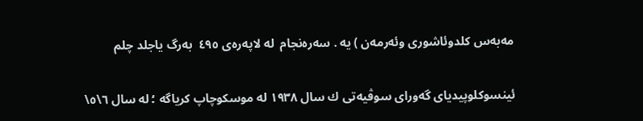مه‌به‌س كلدوئاشوری وئه‌رمه‌ن ) یه‌ . سه‌ره‌نجام  له‌ لاپه‌ره‌ی ٤٩٥  به‌رگ یاجلد چلم

ئینسوكلوپیدیای گه‌ورای سوڤیه‌تی ك سال ١٩٣٨ له‌ موسكوچاپ كریاگه‌ ؛ له‌ سال ٦\٥\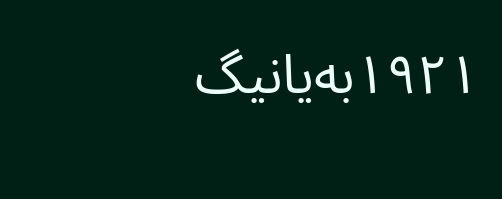١٩٢١به‌یانیگ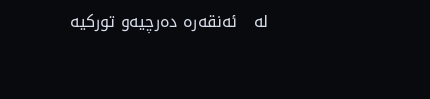له‌   ئه‌نقه‌ره‌ ده‌رچیه‌و توركیه‌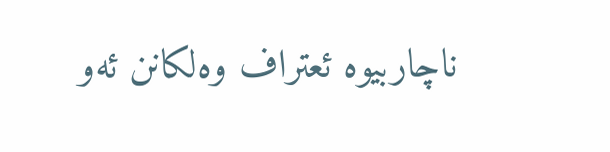ناچاربیوه‌ ئعتراف وه‌لكانن ئه‌و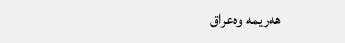هه‌ریمه‌ وه‌عراق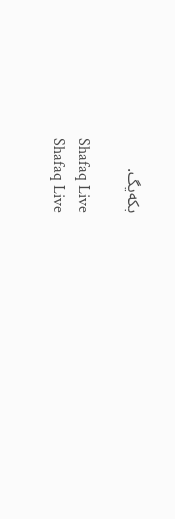بكه‌یگ.

Shafaq Live
Shafaq Live